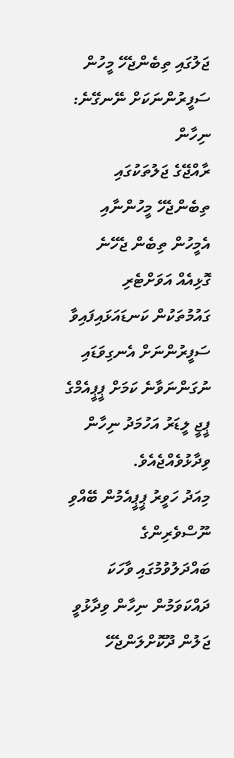ޖަލުގައި ތިބެންޖެހޭ މީހުން ސަފީރުންނަކަށް ނޭނގޭނެ: ނިހާން
ރާއްޖޭގެ ޖަލުތަކުގައި ތިބެންޖެހޭ މީހުންނާއި އެމީހުން ތިބެން ޖެހޭނެ ގޮޅިއެއް އަވަށްޓެރި ގައުމުތަކުން ކަނޑައަޅައިފައިވާ ސަފީރުންނަށް އެނގިވަޑައި ނުގަންނަވާނެ ކަމަށް ޕީޕީއެމްގެ ޕީޖީ ލީޑަރު އަހުމަދު ނިހާން ވިދާޅުވެއްޖެއެވެ.
މިއަދު ހަވީރު ޕީޕީއެމުން ބޭއްވި ނޫސްވެރިންގެ ބައްދަލުވުމުގައި ވާހަކަ ދައްކަވަމުން ނިހާން ވިދާޅުވީ ޖަލުން ދޫކޮށްލަންޖެހޭ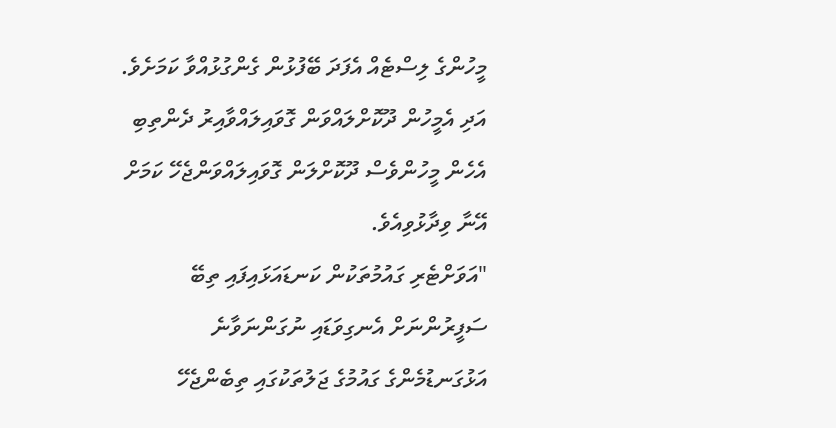މީހުންގެ ލިސްޓެއް އެފަދަ ބޭފުޅުން ގެންގުޅުއްވާ ކަމަށެވެ. އަދި އެމީހުން ދޫކޮށްލައްވަން ގޮވައިލައްވާއިރު ދެންތިބި އެހެން މީހުންވެސް ދޫކޮށްލަން ގޮވައިލައްވަންޖެހޭ ކަމަށް އޭނާ ވިދާޅުވިއެވެ.
"އަވަށްޓެރި ގައުމުތަކުން ކަނޑައަޅައިފައި ތިބޭ ސަފީރުންނަށް އެނގިވަޑައި ނުގަންނަވާނެ އަޅުގަނޑުމެންގެ ގައުމުގެ ޖަލުތަކުގައި ތިބެންޖެހޭ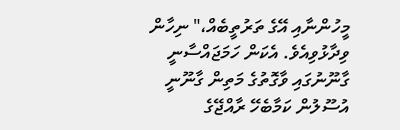މީހުންނާއި އޭގެ ތަރުތީބެއް،" ނިހާން ވިދާޅުވިއެވެ. އެކަން ހަމަޖައްސާނީ ގާނޫނުގައި ވާގޮތުގެ މަތިން ގާނޫނީ އުސޫލުން ކަމާބެހޭ ރާއްޖޭގެ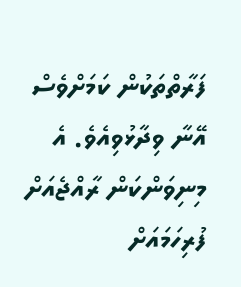ފަރާތްތަކުން ކަމަށްވެސް އޭނާ ވިދާޅުވިއެވެ. އެ މިނިވަންކަން ރާއްޖެއަށް ފުރިހަމައަށް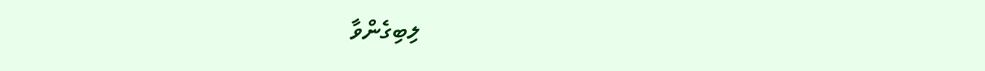ލިބިގެންވާ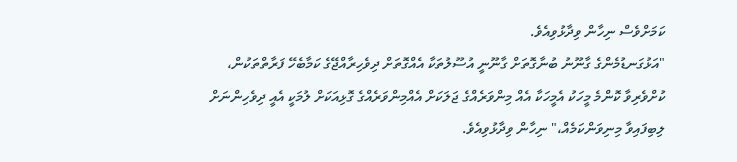ކަމަށްވެސް ނިހާން ވިދާޅުވިއެވެ.
"އަޅުގަނޑުމެންގެ ގާނޫނު ބުނާގޮތަށް ގާނޫނީ އުސޫލުތަކާ އެއްގޮތަށް ދިވެހިރާއްޖޭގެ ކަމާބެހޭ ފަރާތްތަކުން، ކުށްވެރިވާ ކޮންމެ މީހަކު އެމީހަކާ އެއް މިންވަރެއްގެ ޖަލަކަށް އެއްމިންވަރެއްގެ ގޮޅިއަކަށް ލުމަކީ އެއީ ދިވެހިންނަށް ލިބިފައިވާ މިނިވަންކަމެއް،" ނިހާން ވިދާޅުވިއެވެ.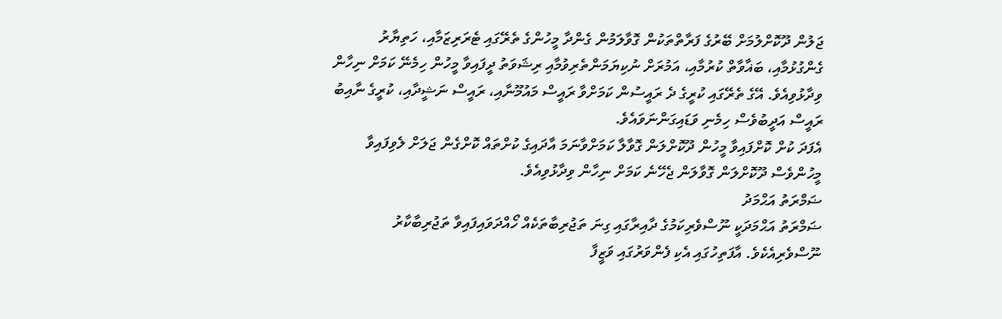ޖަލުން ދޫކޮށްލުމަށް ބޭރުގެ ފަރާތްތަކުން ގޮވާލަމުން ގެންދާ މީހުންގެ ތެރޭގައި ޓެރަރިޒަމާއި، ހަތިޔާރު ގެންގުޅުމާއި، ބަޣާވާތް ކުރުމާއި، އަމުރަށް ނުކިޔަމަންތެރިވުމާއި ރިޝަވަތު ދީފައިވާ މީހުން ހިމެނޭ ކަމަށް ނިހާން ވިދާޅުވިއެވެ. އޭގެ ތެރޭގައި ކުރީގެ ދެ ރައީސުން ކަމަށްވާ ރައީސް މައުމޫނާއި، ރައީސް ނަޝީދާއި، ކުރީގެ ނާއިބު ރައީސް އަދީބުވެސް ހިމެނި ވަޑައިގަންނަވައެވެ.
އެފަދަ ކުށް ކޮށްފައިވާ މީހުން ދޫކޮށްލަން ގޮވާލާ ކަމަށްވާނަމަ އާދައިގެ ކުށްތައް ކޮށްގެން ޖަލަށް ލެވިފައިވާ މީހުންވެސް ދޫކޮށްލަން ގޮވާލަން ޖެހޭނެ ކަމަށް ނިހާން ވިދާޅުވިއެވެ.
ޟަމްރަތު އަޙްމަދު
ޟަމްރަތު އަޙްމަދަކީ ނޫސްވެރިކަމުގެ ދާއިރާގައި ގިނަ ތަޖުރިބާތަކެއް ހޯއްދަވައިފައިވާ ތަޖުރިބާކާރު ނޫސްވެރިއެކެވެ. އާފަތިހުގައި އެކި ފެންވަރުގައި ވަޒީފާ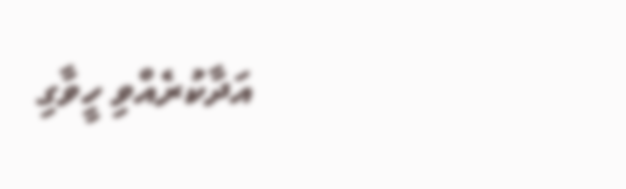އަދާކުރެއްވި ހީވާގި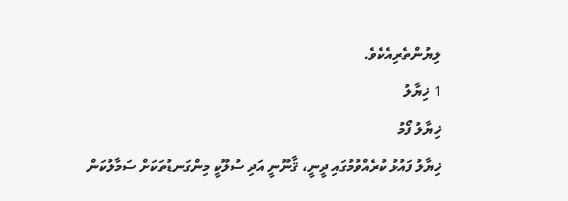ލިޔުންތެރިއެކެވެ.
1 ޚިޔާލު
ޚިޔާލު ފޯމު
ޚިޔާލު ފައުޅު ކުރެއްވުމުގައި ދީނީ، ޤާނޫނީ އަދި ސުލޫކީ މިންގަނޑުތަކަށް ސަމާލުކަން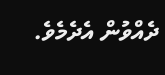ދެއްވުން އެދެމެވެ.